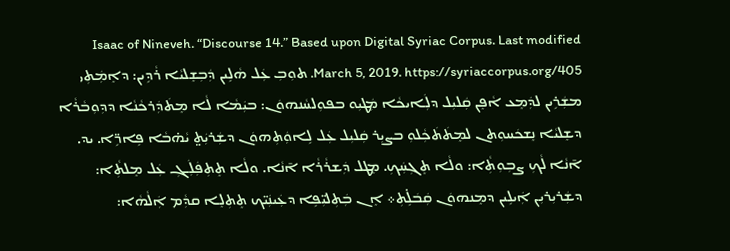Isaac of Nineveh. “Discourse 14.” Based upon Digital Syriac Corpus. Last modified March 5, 2019. https://syriaccorpus.org/405. ܬܘܼܒܼ ܥܲܠ ܗܵܠܹܝܢ ܕܲܒܼܫܸܠܝܵܐ ܪܵܕܹܝܢ: ܕܐܸܡܲܬܼܝ ܡܫܲܪܹܝܢ ܠܕܲܡܸܥ ܐܵܦܸܢ ܩܲܠܝܼܠ ܕܠܲܐܝܟܵܐ ܡܲܛܝܼܘ ܒܦܘܼܠܚܵܢܗܘܿܢ: ܒܝܲܡܵܐ ܠܵܐ ܡܸܬܿܕܲܪܟܵܢܵܐ ܕܕܼܘܼܒܵܪܵܐ ܕܫܸܠܝܵܐ ܢܸܫܟܿܚܘܼܬܢ ܠܡܸܬܿܬܿܟܼܵܠܘܼ ܒܨܝܼܪ ܩܲܠܝܼܠ ܥܲܠ ܠܹܐܘܲܬܼܗܘܿܢ ܕܫܲܪܝܲܬ̤ ܝܵܗ̇ܒܵܐ ܦܹܐܪܹ̈ܐ. ܝܕ. ܐ̄ܢܵܐ ܠܵܟܼ ܨܒܼܘܼܬܼܵܐ: ܘܠܵܐ ܬܸܓܼܚܲܟܼ. ܡܸܛܠ ܕܲܫܪܵܪܵܐ ܐ̄ܢܵܐ. ܘܠܵܐ ܬܸܬܼܦܲܠܲܓܼ ܥܲܠ ܡܸܠܬܼܵܐ: ܕܫܲܪܝܼܪܝܼܢ ܐܲܝܠܹܝܢ ܕܡܸܢܗܘܿܢ ܩܲܒܿܠܹ̇ܬܼ܀ ܐܸܢ ܒܲܬܼܠܝܼ̈ܦܹܐ ܕܥܲܝܢܲܝ̈ܟ ܬܸܬܼܠܸܐ ܩܕܼܵܡ ܐܲܠܵܗܵܐ: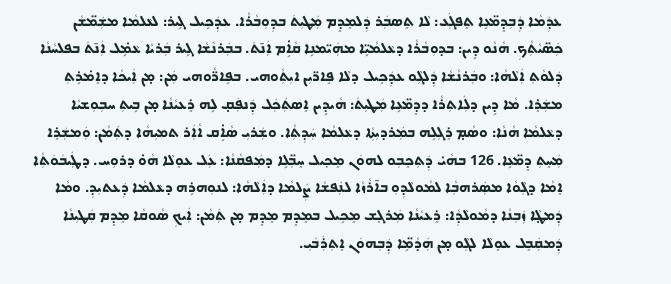ܥܕܲܡܵܐ ܕܲܒܼܕܸܡ̈ܥܹܐ ܬܸܦܓܲܥ: ܠܵܐ ܬܸܤܒܲܪ ܕܲܠܡܸܕܸܡ ܡܲܛܝܼܬܿ ܒܕܼܘܼܒܵܪܵܐ. ܥܕܲܟܹܝܠ ܓܹܝܪ: ܠܥܵܠܡܵܐ ܡܫܲܡ̈ܫܵܢ ܟܲܤ̈ܝܵܬܼܵܟܼ. ܗܵܢܵܘ ܕܹܝܢ: ܒܕܘܼܒܵܪܵܐ ܕܥܵܠܡܵܝܹ̈ܐ ܡܗܲܝ̈ܡܢܹܐ ܩܵܐܹ̇ܡ ܐܲܢ̄ܬܿ. ܒܒܲܪܢܵܫܵܐ ܓܹܝܪ ܒܲܪܝܵܐ ܥܵܡܹ̇ܠ ܐܲܢ̄ܬܿ ܒܦܠܚܵܢܵܐ ܕܲܠܘܵܬܼ ܐܲܠܵܗܵܐ: ܘܒܲܪܢܵܫܵܐ ܕܲܠܓܼܵܘ ܥܕܲܟܹܝܠ ܕܠܵܐ ܦܹܐܪ̈ܝܼܢ ܐܝܼܬܼܵܘܗܝ. ܒܦܹܐܪ̈ܵܘܗܝ ܡܲܢ: ܡ̣ܢ ܐܲܝܟܵܐ ܕܐܸܡ̇ܪܹܬܼ ܡܫܲܪܸܐ. ܡܵܐ ܕܹܝܢ ܕܠܲܐܬܼܪܵܐ ܕܕܸܡ̈ܥܹܐ ܡܲܛܝܼܬܿ: ܗܵܝܕܹܝܢ ܐܸܤܬܲܟܲܠ ܕܲܢܦܲܩ̣ ܠܹܗ ܪܸܥܝܵܢܵܐ ܡ̣ܢ ܒܹܝܬܼ ܚܒܼܘܼܫܝܵܐ ܕܥܵܠܡܵܐ ܗܵܢܵܐ: ܘܤܵܡ̣ ܪܸܓܼܠܹܗ ܒܡܲܪܕܝܼܬܼܵܐ ܕܥܵܠܡܵܐ ܚܲܕܼܬܼܵܐ. ܘܫܲܪܝܼ ܤܵܐܹ̇ܩ ܐܵܐܲܪ ܬܡܝܼܗܵܐ ܕܬܲܡܵܢ: ܘܲܡܫܲܪܸܐ ܡܲܚܸܬܼ ܕܸܡ̈ܥܹܐ. 126 ܒܗܵܝ̇ ܕܲܬܼܟܸܒܼܘ ܠܗܘܿܢ ܡܸܟ݂ܝܠ ܚܸܒܼ̈ܠܹܐ ܕܡܲܦܩܵܢܵܐ: ܥܲܠ ܥܘܸܠܵܐ ܗܵܘ̇ ܕܪܘܼܚ. ܕܛܲܝܒܿܘܿܬܼܵܐ ܐܸܡܵܐ ܕܓܼܵܘܵܐ ܡܤܲܪܗܒܼܵܐ ܠܡܵܘܠܵܕܼܘܼ ܒܐ̄ܪܵܙܵܐ ܠܢܲܦܫܵܐ ܨܲܠܡܵܐ ܕܐܲܠܵܗܵܐ: ܠܢܘܼܗܪܹܗ ܕܥܵܠܡܵܐ ܕܲܥܬܝܼܕܼ. ܘܡܵܐ ܕܲܡܛ̣ܵܐ ܙܲܒܼܢܵܐ ܕܡܵܘܠܵܕܼܵܐ: ܪܸܥܝܵܢܵܐ ܡܲܪܓܸܫ ܡܸܟܹܝܠ ܒܡܸܕܸܡ ܡܸܕܸܡ ܡ̣ܢ ܬܲܡܵܢ: ܐܲܝܟܼ ܤܵܘܩܵܐ ܡܸܕܸܡ ܩܲܛܝܼܢܵܐ ܕܲܡܩܲܒܸܠ ܥܘܸܠܵܐ ܠܓܼܵܘ ܡ̣ܢ ܗܲܕܵܡܹ̈ܐ ܕܲܒܼܗܘܿܢ ܐܸܬܼܪܲܒܿܝܼ.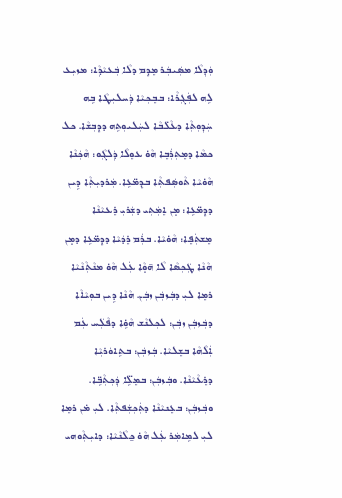ܘܲܕܼܠܵܐ ܡܤܲܝܒܲܪ ܡܸܕܸܡ ܕܠܵܐ ܒܲܥܝܵܕܼܵܐ: ܡܙܝܼܥ ܠܹܗ ܠܦܲܓܼܪܵܐ: ܒܒܸܟܼܝܵܐ ܕܲܚܠܝܼܛܵܐ ܒܹܗ ܚܲܕܼܘܼܬܼܵܐ ܕܥܵܠ̇ܒܵܐ ܠܚܲܠܝܘܼܬܹܗ ܕܕܸܒܼܫܵܐ. ܟܠ ܟܡܵܐ ܕܡܸܬܼܪܲܒܸܐ ܗܵܘ̇ ܥܘܸܠܵܐ ܕܲܠܓܼܵܘ: ܗܵܟܲܢܵܐ ܗܵܘ̇ܝܵܐ ܬܵܘܤܲܦܬܼܵܐ ܒܕܸܡ̈ܥܹܐ. ܡܲܪܕܝܼܬܼܵܐ ܕܹܝܢ ܕܕܸܡ̈ܥܹܐ: ܡ̣ܢ ܐܸܡܲܬܼܝ ܕܫܲܪܝܼ ܪܸܥܝܵܢܵܐ ܡܸܫܬܲܦܸܐ: ܗܵܘ̇ܝܵܐ. ܒܪܲܡ ܪܸܕܿܝܵܐ ܕܕܸܡ̈ܥܹܐ ܕܡ̣ܢ ܗܵܢܵܐ ܛܲܟܼܤܵܐ ܠܵܐ ܗ̄ܘ̣ܵܐ ܥܲܠ ܗܵܘ̇ ܡܢܵܬܼܵܢܵܝܵܐ ܪܡܸܐ ܠܝܼ ܕܒܲܙܒܲܢ ܙܒܲܢ. ܗܵܢܵܐ ܕܹܝܢ ܒܘܼܝܵܐܵܐ ܕܒܲܙܒܲܢ ܙܒܲܢ: ܠܟܼܠܢܵܫ ܗܵܘܹ̇ܐ ܕܦܵܠܲܚ ܥܲܡ ܐܲܠܵܗܵܐ ܒܫܸܠܝܵܐ. ܒܲܙܒܲܢ: ܒܬܹܐܘܿܪܝܼܵܐ ܕܪܸܥܵܝܵܢܵܐ. ܘܒܲܙܒܲܢ: ܒܡܸܠܹ̈ܐ ܕܲܟܼܬܼܵܒܹ̈ܐ. ܘܒܲܙܒܲܢ: ܒܥܸܢܝܵܢܵܐ ܕܬܲܟܼܫܲܦܬܼܵܐ. ܠܝܼ ܡ̇ܢ ܪܡܸܐ ܠܝܼ ܠܡܹܐܡܲܪ ܥܲܠ ܗܵܘ̇ ܟ̱ܠܵܢܵܝܵܐ: ܕܐܝܼܬܼܵܘܗܝ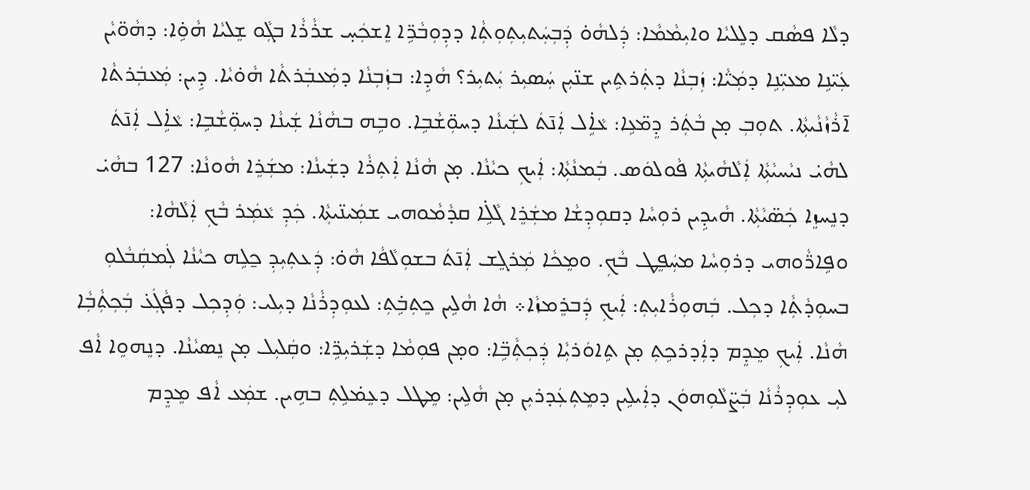ܕܠܵܐ ܦܤܵܩ ܕܠܸܠܝܵܐ ܘܐܝܼܡܵܡܵܐ: ܕܲܠܗܵܘ̇ ܕܲܒܼܚܲܬܝܼܬܼܘܼܬܼܵܐ ܕܕܼܘܼܒܵܪܹ̈ܐ ܐܸܫܟܲܚ̣ ܫܪܵܪܵܐ ܒܓܼܵܘ ܫܸܠܝܵܐ ܗܵܘܹ̇ܐ: ܕܗܵܘ̈ܝܵܢ ܥܲܝ̈ܢܹܐ ܡܥܝܼ̈ܢܹܐ ܕܡܲܝ̈ܵܐ: ܙܲܒܼܢܵܐ ܕܬܲܪܬܹܝܢ ܫܢ̈ܝܼܢ ܚܲܤܝܼܪ ܝܲܬܝܼܪ؟ ܗܵܕܹܐ: ܒܙܲܒܼܢܵܐ ܕܡܲܥܒܲܪܬܵܐ ܗܵܘ̇ܝܵܐ. ܕܹܝܢ: ܡܲܥܒܲܪܬܵܐ ܐ̄ܪܵܙܵܢܵܝܬܼܵܐ. ܬܘܼܒܼ ܡ̣ܢ ܒܵܬܲܪ ܕܸܡ̈ܥܹܐ: ܥܵܐܹ̇ܠ ܐܲܢ̄ܬܿ ܠܫܲܝܢܵܐ ܕܚܘܼ̈ܫܵܒܹܐ. ܘܒܹܗ ܒܗܵܢܵܐ ܫܲܝܢܵܐ ܕܚܘܼ̈ܫܵܒܹܐ: ܥܵܐܹ̇ܠ ܐܲܢ̄ܬܿ ܠܗܵܝ̇ ܢܝܵܚܝܵܬܼܵܐ ܐܲܠܵܗܵܝܬܼܵܐ ܦܵܘܠܘܿܣ. ܒܲܡܢܵܬܼܵܐ: ܐܲܝܟܼ ܟܝܵܢܵܐ. ܡ̣ܢ ܗܵܢܵܐ ܐܲܬܼܪܵܐ ܕܫܲܝܢܵܐ: ܡܫܲܪܸܐ ܗܵܘܢܵܐ: 127 ܒܗܵܝ̇ ܕܢܸܚܙܸܐ ܟܲܤ̈ܝܵܬܼܵܐ. ܗܵܝܕܹܝܢ ܪܘܼܚܵܐ ܕܩܘܼܕܼܫܵܐ ܡܫܲܪܸܐ ܓܵܠܹ̇ܐ ܩܕܵܡܵܘܗܝ ܫܡܲܝܢ̈ܝܬܼܵܐ. ܟܲܕܼ ܥܵܡܲܪ ܒܵܟܼ ܐܲܠܵܗܵܐ: ܘܦܹܐܪ̈ܵܘܗܝ ܕܪܘܼܚܵܐ ܡܚܲܦܸܛ ܒܵܟܼ. ܘܡܸܟܵܐ ܡܲܪܓܸܫ ܐܲܢ̄ܬܿ ܒܫܘܼܠܵܦܵܐ ܗܵܘ̇: ܕܲܥܬܼܝܼܕܼ ܟ̱ܠܹܗ ܟܝܵܢܵܐ ܠܲܡܩܲܒܵܠܘܼ ܒܚܘܼܕܵܬܼܵܐ ܕܟܼܠ. ܒܲܗܘܼܪܵܐܝܼܬܼ: ܐܲܝܟܼ ܕܲܒܪܸܡܙܵܐ܀ ܗܵܐ ܗܵܠܹܝܢ ܟܸܬܼܒܹ̇ܬܼ: ܠܥܘܼܕܼܪܵܢܵܐ ܕܝܼܠܝ: ܘܲܕܼܟܼܠ ܕܦܵܓܲܥ̇ ܒܲܟܼܬܼܵܒܼܵܐ ܗܵܢܵܐ. ܐܲܝܟܼ ܡܸܕܸܡ ܕܐܲܕܪܟܹܬܼ ܡ̣ܢ ܬܹܐܘܿܪܝܼܵܐ ܕܲܟܼܬܼܵܒܹ̈ܐ: ܘܡ̣ܢ ܦܘܼܡܵܐ ܕܫܲܪܝܼܪܹ̈ܐ: ܘܩܲܠܝܼܠ ܡ̣ܢ ܢܸܤܝܵܢܵܐ. ܕܢܸܗܘܸܐ ܐܵܦ ܠܝܼ ܥܘܼܕܼܪܵܢܵܐ ܒܲܨ̈ܠܵܘܼܗܘܿܢ ܕܐܲܝܠܹܝܢ ܕܡܸܬܼܥܲܕܪܝܼܢ ܡ̣ܢ ܗܵܠܹܝܢ: ܡܸܛܠ ܕܥܸܡ̇ܠܹܬܼ ܒܗܹܝܢ. ܫܡܲܥ ܐܵܦ ܡܸܕܸܡ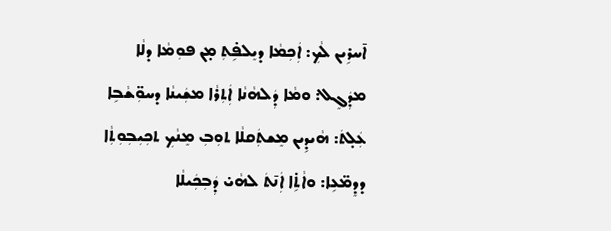ܐ̄ܚܪܹܝܢ ܠܵܟܼ: ܐܲܟܼܡܵܐ ܕܝܸܠܦܹ̇ܬܼ ܡ̣ܢ ܦܘܼܡܵܐ ܕܠܵܐ ܡܕܲܓܸܠ: ܘܡܵܐ ܕܲܠܗܵܢܵܐ ܐܲܬܼܪܵܐ ܡܫܲܝܢܵܐ ܕܚܘܼ̈ܫܵܒܹܐ ܥܲܠ̣ܬܿ: ܗܵܝܕܹܝܢ ܡܸܫܬܲܩܠܵܐ ܬܘܼܒܼ ܡܸܢܵܟܼ ܬܟܼܝܼܒܼܘܼܬܼܵܐ ܕܕܸܡ̈ܥܹܐ: ܘܐܵܬܹ̇ܐ ܐܲܢ̄ܬܿ ܠܗܵܝ̇ ܕܲܒܼܟܲܝܠܵܐ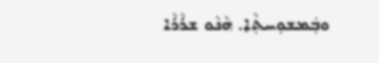ܘܒܲܡܫܘܼܚܬܼܵܐ. ܗܵܢܵܘ ܫܪܵܪܵܐ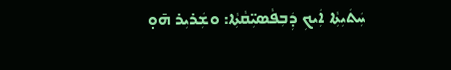ܚܲܬܿܝܼܬܼܵܐ ܐܲܝܟܼ ܕܲܒܼܦܵܤܝܼ̈ܩܵܬܼܵܐ: ܘܫܲܪܝܼܪ ܗ̄ܘ̣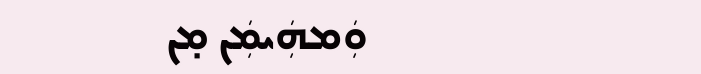ܘܲܡܗܲܝܡܲܢ ܡ̣ܢ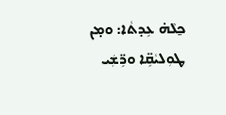ܟ̱ܠܵܗ̇ ܥܹܕܬܵܐ: ܘܡ̣ܢ ܛܘܼܠܝܵܩܹ̈ܐ ܘܪܹ̈ܫܲܝ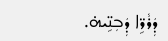ܕܲܪܵܪܹ̈ܐ ܕܲܒܼܢܹ̈ܝܗ̇.